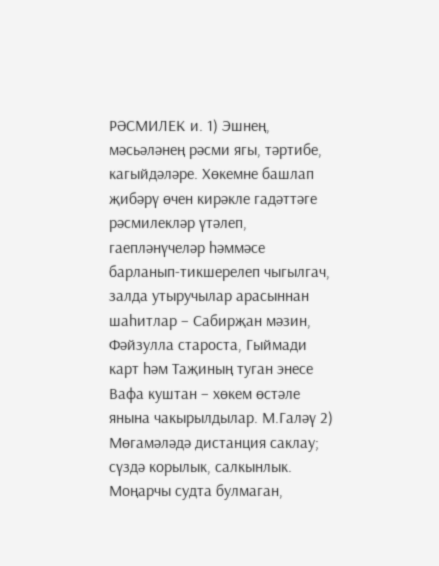РӘСМИЛЕК и. 1) Эшнең, мәсьәләнең рәсми ягы, тәртибе, кагыйдәләре. Хөкемне башлап җибәрү өчен кирәкле гадәттәге рәсмилекләр үтәлеп, гаепләнүчеләр һәммәсе барланып-тикшерелеп чыгылгач, залда утыручылар арасыннан шаһитлар – Сабирҗан мәзин, Фәйзулла староста, Гыймади карт һәм Таҗиның туган энесе Вафа куштан – хөкем өстәле янына чакырылдылар. М.Галәү 2) Мөгамәләдә дистанция саклау; сүздә корылык, салкынлык. Моңарчы судта булмаган,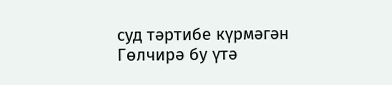суд тәртибе күрмәгән Гөлчирә бу үтә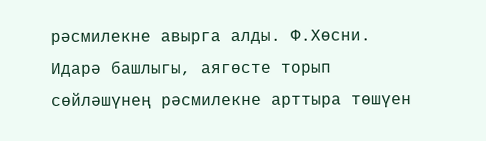рәсмилекне авырга алды. Ф.Хөсни. Идарә башлыгы, аягөсте торып сөйләшүнең рәсмилекне арттыра төшүен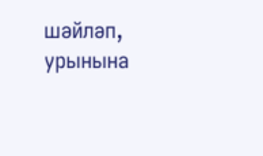шәйләп, урынына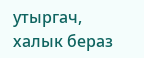утыргач, халык бераз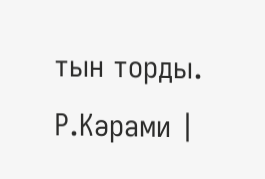тын торды. Р.Кәрами |